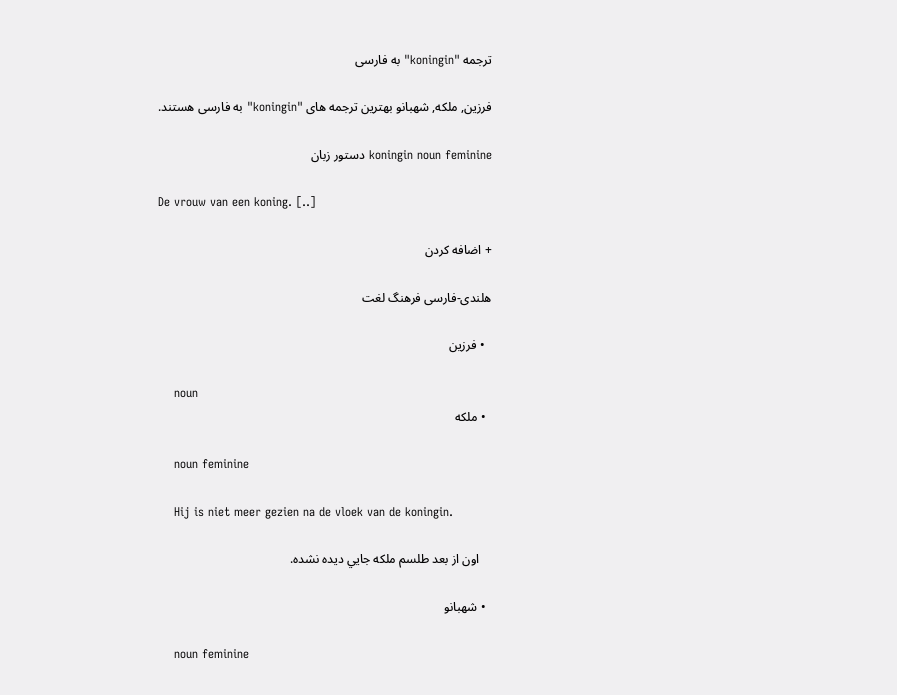ترجمه "koningin" به فارسی

فرزین, ملکه, شهبانو بهترین ترجمه های "koningin" به فارسی هستند.

koningin noun feminine دستور زبان

De vrouw van een koning. [..]

+ اضافه کردن

هلندی-فارسی فرهنگ لغت

  • فرزین

    noun
  • ملکه

    noun feminine

    Hij is niet meer gezien na de vloek van de koningin.

    اون از بعد طلسم ملکه جايي ديده نشده.

  • شهبانو

    noun feminine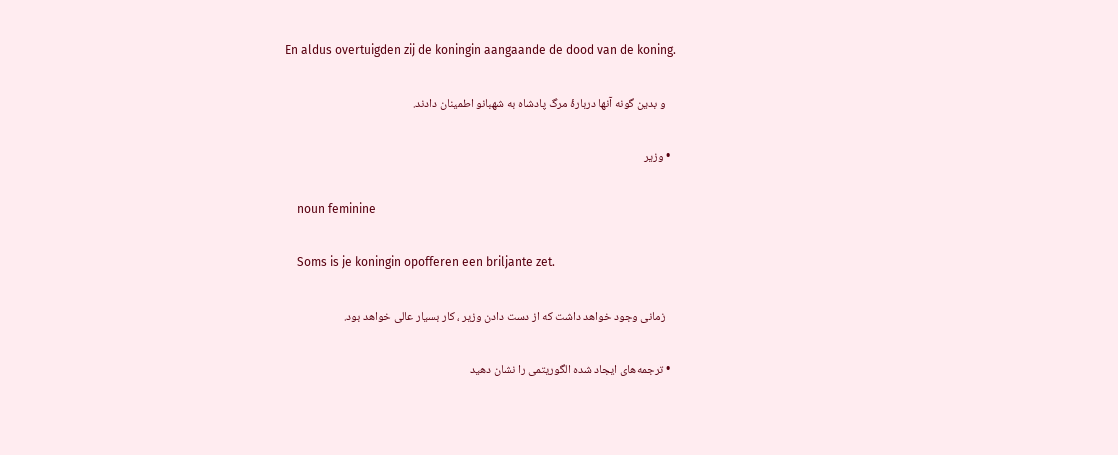En aldus overtuigden zij de koningin aangaande de dood van de koning.

    و بدین گونه آنها دربارۀ مرگ پادشاه به شهبانو اطمینان دادند.

  • وزیر

    noun feminine

    Soms is je koningin opofferen een briljante zet.

    زمانی وجود خواهد داشت که از دست دادن وزیر ، کار بسیار عالی خواهد بود.

  • ترجمه‌های ایجاد شده الگوریتمی را نشان دهید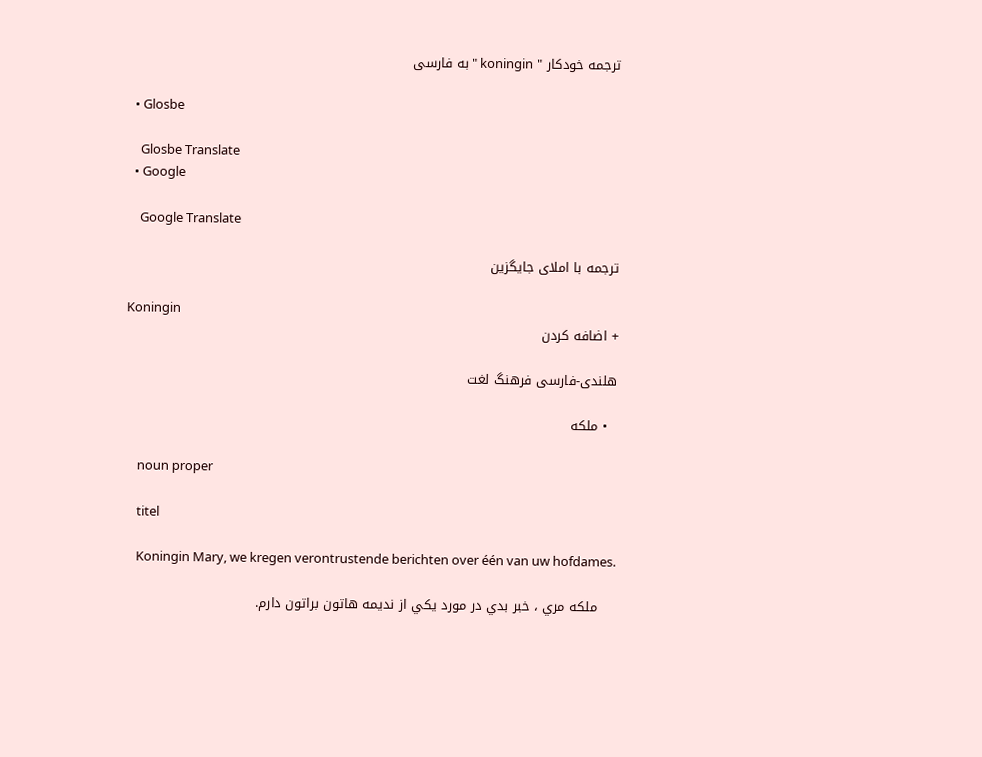ترجمه خودکار " koningin " به فارسی

  • Glosbe

    Glosbe Translate
  • Google

    Google Translate

ترجمه با املای جایگزین

Koningin
+ اضافه کردن

هلندی-فارسی فرهنگ لغت

  • ملکه

    noun proper

    titel

    Koningin Mary, we kregen verontrustende berichten over één van uw hofdames.

    ملکه مري ، خبر بدي در مورد يکي از نديمه هاتون براتون دارم.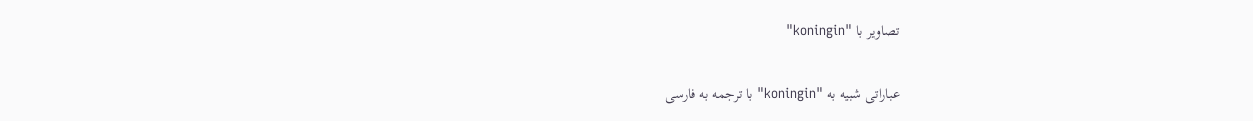تصاویر با "koningin"

عباراتی شبیه به "koningin" با ترجمه به فارسی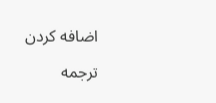اضافه کردن

ترجمه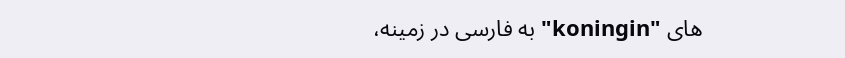های "koningin" به فارسی در زمینه،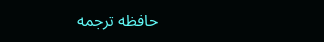حافظه ترجمه